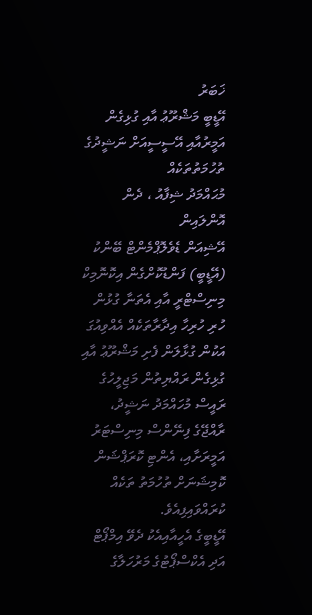ޚަބަރު
އޭޑީބީ މަޝްރޫޢު އާއި ގުޅިގެން އަމީރުއާއި އޭސީސީއަށް ނަޝީދުގެ ތުހުމަތުތަކެއް
މުޙައްމަދު ޝިފާއު ، ދެން އޮންލައިން
އޭޝިއަން ޑެވެލޮޕްމެންޓް ބޭންކު (އޭޑީބީ) ފަންޑުކޮށްގެން އިކޮނޮމިކް މިނިސްޓްރީ އާއި އެތަނާ ގުޅުން ހުރި ހުރިހާ އިދާރާތަކެއް އެއްވިއުގަ އަކުން ގުޅާލަން ފެށި މަޝްރޫޢު އާއި ގުޅިގެން ރައްޔިތުން މަޖިލީހުގެ ރައީސް މުހައްމަދު ނަޝީދު، ރާއްޖޭގެ ފިނޭންސް މިނިސްޓަރު އަމީރަށާއި، އެންޓި ކޮރަޕްޝަން ކޮމިޝަނަށް ތުހުމަތު ތަކެއް ކުރައްވައިފިއެވެ.
އޭޑީބީގެ އެހީއާއިއެކު ދެވޭ އިމްޕޯޓް އަދި އެކްސްޕޯޓުގެ މަރުހަލާގެ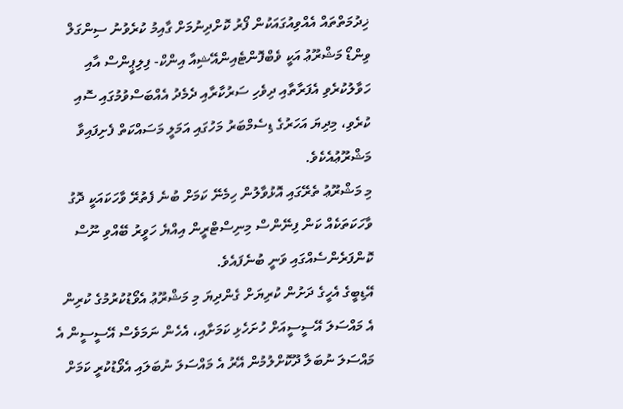ޚިދުމަތްތައް އެއްވިއުގައަކުން ފޯރު ކޮށްދިނުމަށް ގާއިމު ކުރެވުނު ސިންގަލް ވިންޑޯ މަޝްރޫޢު އަކީ ވެބްފޮންޓެއިންއޭޝިއާ އިންކް- ފިލިޕީންސް އާއި ހަވާލުކުރެވި އެފަރާތާއި ދިވެހި ސަރުކާރާއި ދެމެދު އެއްބަސްވުމުގައި ސޮއި ކުރެވި، މިދިޔަ އަހަރުގެ ޑިސެމްބަރު މަހުގައި އަމަލީ މަސައްކަތް ފެށިފައިވާ މަޝްރޫޢުއެކެވެ.
މި މަޝްރޫޢު ތެރޭގައި އޮޅުވާލުން ހިމެނޭ ކަމަށް ބުނެ ފެތުރޭ ވާހަކައަކީ ދޮގު ވާހަކަތަކެއް ކަން ފިނޭންސް މިނިސްޓްރީން އިއްޔެ ހަވީރު ބޭއްވި ނޫސް ކޮންފަރެންސެއްގައި ވަނީ ބުނެފައެވެ.
އޭޑިބީގެ އެހީގެ ދަށުން ކުރިޔަށް ގެންދިޔަ މި މަޝްރޫޢު އެވޯޑުކުރުމުގެ ކުރިން އެ މައްސަލަ އޭސީސީއަށް ހުށަހެޅި ކަމަށާއި، އެހެން ނަމަވެސް އޭސީސީން އެ މައްސަލަ ނުބަލާ ދޫކޮށްލުމުން އޭރު އެ މައްސަލަ ނުބަލައި އެވޯޑުކުރީ ކަމަށް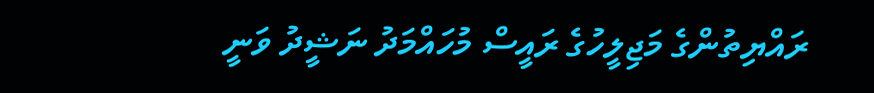ރައްޔިތުންގެ މަޖިލީހުގެ ރައީސް މުހައްމަދު ނަޝީދު ވަނީ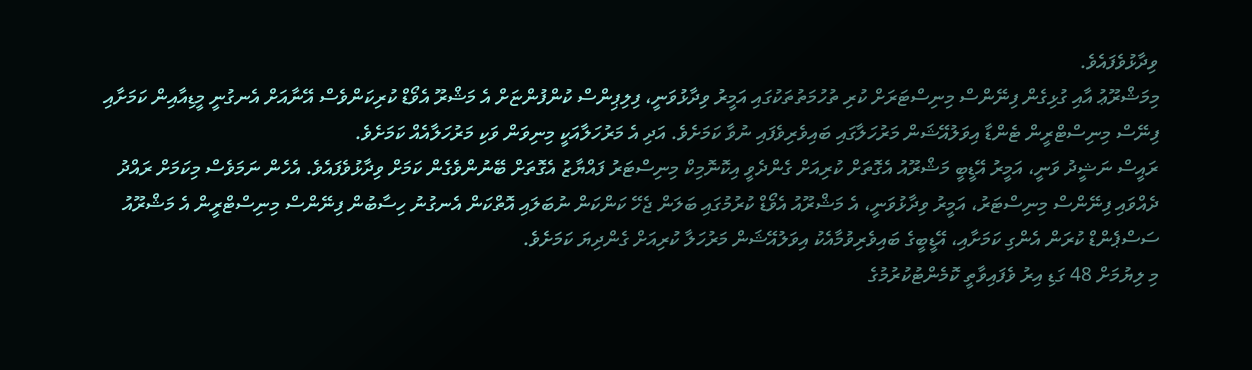ވިދާޅުވެފައެވެ.
މިމަޝްރޫޢު އާއި ގުޅިގެން ފިނޭންސް މިނިސްޓަރަށް ކުރި ތުހުމަތުތަކުގައި އަމީރު ވިދާޅުވަނީ، ފިލިޕިންސް ކުންފުންޏަށް އެ މަޝްރޫ އެވޯޑް ކުރިކަންވެސް އޭނާއަށް އެނގުނީ މީޑިއާއިން ކަމަށާއި ފިނޭސް މިނިސްޓްރީން ޓެންޑާ އިވަލުއޭޝަން މަރުހަލާގައި ބައިވެރިވެފައި ނުވާ ކަމަށެވެ. އަދި އެ މަރުހަލާއަކީ މިނިވަން ވަކި މަރުހަލާއެއް ކަމަށެވެ.
ރައީސް ނަޝީދު ވަނީ، އަމީރު އޭޑީބީ މަޝްރޫއު އެގޮތަށް ކުރިއަށް ގެންދެވީ އިކޮނޮމިކް މިނިސްޓަރު ފައްޔާޒު އެގޮތަށް ބޭނުންވެގެން ކަމަށް ވިދާޅުވެފައެވެ. އެހެން ނަމަވެސް މިކަމަށް ރައްދު ދެއްވައި ފިނޭންސް މިނިސްޓަރު، އަމީރު ވިދާޅުވަނީ، އެ މަޝްރޫއު އެވޯޑް ކުރުމުގައި ބަލަން ޖެހޭ ކަންކަން ނުބަލައި އޮތްކަން އެނގުނު ހިސާބުން ފިނޭންސް މިނިސްޓްރީން އެ މަޝްރޫއު ސަސްޕެންޑް ކުރަން އެންގި ކަމަށާއި، އޭޑީބީގެ ބައިވެރިވުމާއެކު އިވަލުއޭޝަން މަރުހަލާ ކުރިއަށް ގެންދިޔަ ކަމަށެވެ.
މި ލިޔުމަށް 48 ގަޑި އިރު ވެފައިވާތީ ކޮމެންޓުކުރުމުގެ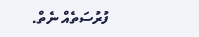ފުރުސަތެއް ނެތް.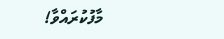މާފުކުރައްވާ!